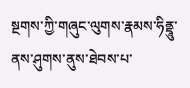སྔགས་ཀྱི་གཞུང་ལུགས་རྣམས་ཧིནྡཱུ་ནས་ཤུགས་ནུས་ཐེབས་པ་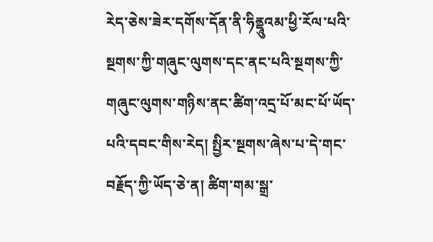རེད་ཅེས་ཟེར་དགོས་དོན་ནི་ཧིནྡཱུའམ་ཕྱི་རོལ་པའི་སྔགས་ཀྱི་གཞུང་ལུགས་དང་ནང་པའི་སྔགས་ཀྱི་གཞུང་ལུགས་གཉིས་ནང་ཚིག་འདྲ་པོ་མང་པོ་ཡོད་པའི་དབང་གིས་རེད། སྤྱིར་སྔགས་ཞེས་པ་དེ་གང་བརྗོད་ཀྱི་ཡོད་ཅེ་ན། ཚིག་གམ་སྒྲ་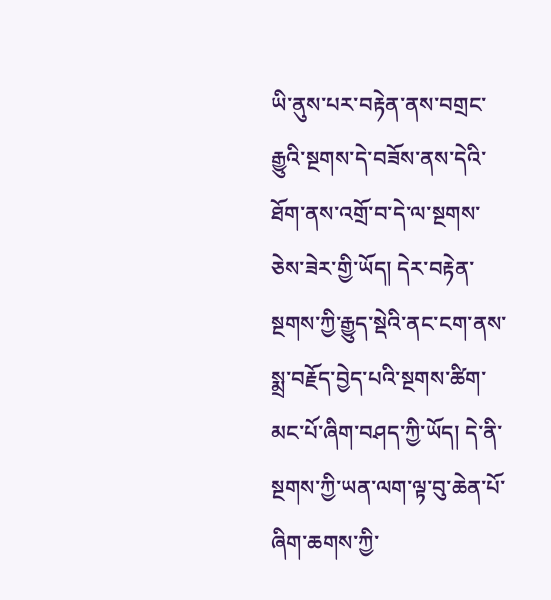ཡི་ནུས་པར་བརྟེན་ནས་བགྲང་རྒྱུའི་སྔགས་དེ་བཟོས་ནས་དེའི་ཐོག་ནས་འགྲོ་བ་དེ་ལ་སྔགས་ཅེས་ཟེར་གྱི་ཡོད། དེར་བརྟེན་སྔགས་ཀྱི་རྒྱུད་སྡེའི་ནང་ངག་ནས་སྨྲ་བརྗོད་བྱེད་པའི་སྔགས་ཚིག་མང་པོ་ཞིག་བཤད་ཀྱི་ཡོད། དེ་ནི་སྔགས་ཀྱི་ཡན་ལག་ལྟ་བུ་ཆེན་པོ་ཞིག་ཆགས་ཀྱི་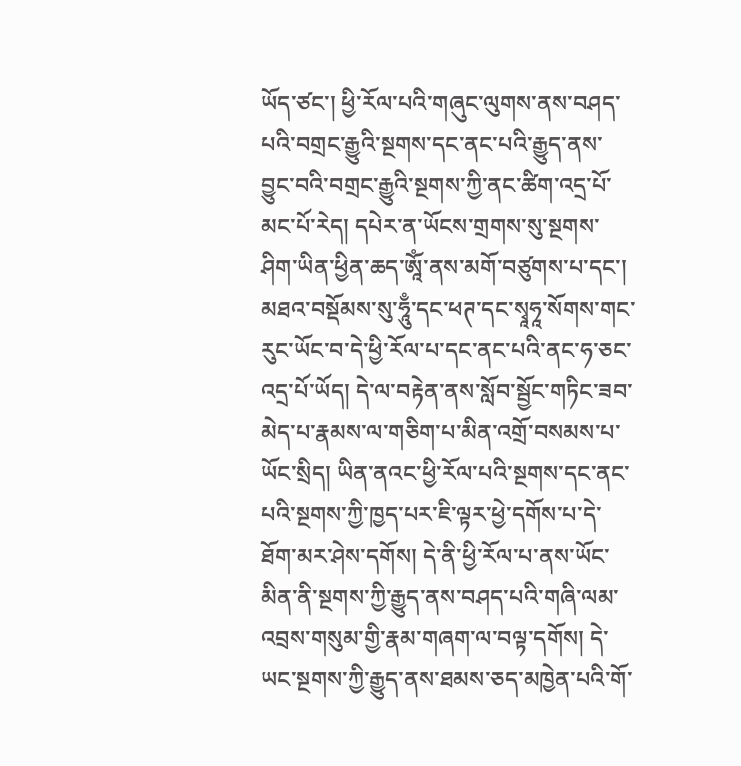ཡོད་ཙང་། ཕྱི་རོལ་པའི་གཞུང་ལུགས་ནས་བཤད་པའི་བགྲང་རྒྱུའི་སྔགས་དང་ནང་པའི་རྒྱུད་ནས་བྱུང་བའི་བགྲང་རྒྱུའི་སྔགས་ཀྱི་ནང་ཚིག་འདྲ་པོ་མང་པོ་རེད། དཔེར་ན་ཡོངས་གྲགས་སུ་སྔགས་ཤིག་ཡིན་ཕྱིན་ཆད་ཨཱོཾ་ནས་མགོ་བཙུགས་པ་དང་། མཐའ་བསྡོམས་སུ་ཧཱུྃ་དང་ཕཊ་དང་སྭཱཧཱ་སོགས་གང་རུང་ཡོང་བ་དེ་ཕྱི་རོལ་པ་དང་ནང་པའི་ནང་ཧ་ཅང་འདྲ་པོ་ཡོད། དེ་ལ་བརྟེན་ནས་སློབ་སྦྱོང་གཏིང་ཟབ་མེད་པ་རྣམས་ལ་གཅིག་པ་མིན་འགྲོ་བསམས་པ་ཡོང་སྲིད། ཡིན་ནའང་ཕྱི་རོལ་པའི་སྔགས་དང་ནང་པའི་སྔགས་ཀྱི་ཁྱད་པར་ཇི་ལྟར་ཕྱེ་དགོས་པ་དེ་ཐོག་མར་ཤེས་དགོས། དེ་ནི་ཕྱི་རོལ་པ་ནས་ཡོང་མིན་ནི་སྔགས་ཀྱི་རྒྱུད་ནས་བཤད་པའི་གཞི་ལམ་འབྲས་གསུམ་གྱི་རྣམ་གཞག་ལ་བལྟ་དགོས། དེ་ཡང་སྔགས་ཀྱི་རྒྱུད་ནས་ཐམས་ཅད་མཁྱེན་པའི་གོ་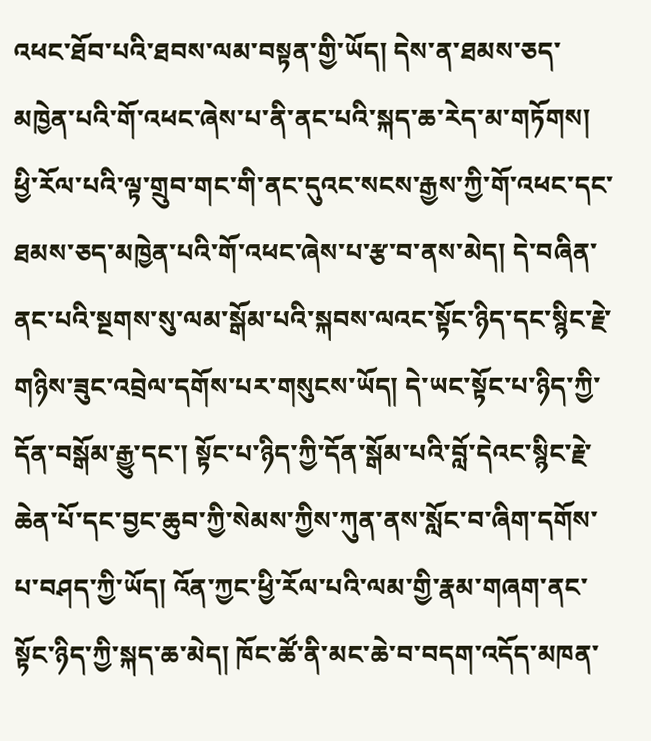འཕང་ཐོབ་པའི་ཐབས་ལམ་བསྟན་གྱི་ཡོད། དེས་ན་ཐམས་ཅད་མཁྱེན་པའི་གོ་འཕང་ཞེས་པ་ནི་ནང་པའི་སྐད་ཆ་རེད་མ་གཏོགས། ཕྱི་རོལ་པའི་ལྟ་གྲུབ་གང་གི་ནང་དུའང་སངས་རྒྱས་ཀྱི་གོ་འཕང་དང་ཐམས་ཅད་མཁྱེན་པའི་གོ་འཕང་ཞེས་པ་རྩ་བ་ནས་མེད། དེ་བཞིན་ནང་པའི་སྔགས་སུ་ལམ་སྒོམ་པའི་སྐབས་ལའང་སྟོང་ཉིད་དང་སྙིང་རྗེ་གཉིས་ཟུང་འབྲེལ་དགོས་པར་གསུངས་ཡོད། དེ་ཡང་སྟོང་པ་ཉིད་ཀྱི་དོན་བསྒོམ་རྒྱུ་དང་། སྟོང་པ་ཉིད་ཀྱི་དོན་སྒོམ་པའི་བློ་དེའང་སྙིང་རྗེ་ཆེན་པོ་དང་བྱང་ཆུབ་ཀྱི་སེམས་ཀྱིས་ཀུན་ནས་སློང་བ་ཞིག་དགོས་པ་བཤད་ཀྱི་ཡོད། འོན་ཀྱང་ཕྱི་རོལ་པའི་ལམ་གྱི་རྣམ་གཞག་ནང་སྟོང་ཉིད་ཀྱི་སྐད་ཆ་མེད། ཁོང་ཚོ་ནི་མང་ཆེ་བ་བདག་འདོད་མཁན་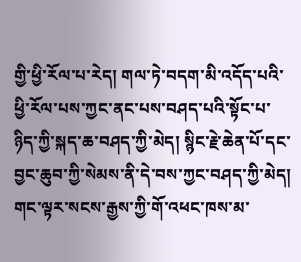གྱི་ཕྱི་རོལ་པ་རེད། གལ་ཏེ་བདག་མི་འདོད་པའི་ཕྱི་རོལ་པས་ཀྱང་ནང་པས་བཤད་པའི་སྟོང་པ་ཉིད་ཀྱི་སྐད་ཆ་བཤད་ཀྱི་མེད། སྙིང་རྗེ་ཆེན་པོ་དང་བྱང་ཆུབ་ཀྱི་སེམས་ནི་དེ་བས་ཀྱང་བཤད་ཀྱི་མེད། གང་ལྟར་སངས་རྒྱས་ཀྱི་གོ་འཕང་ཁས་མ་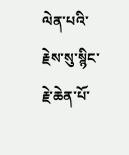ལེན་པའི་རྗེས་སུ་སྙིང་རྗེ་ཆེན་པོ་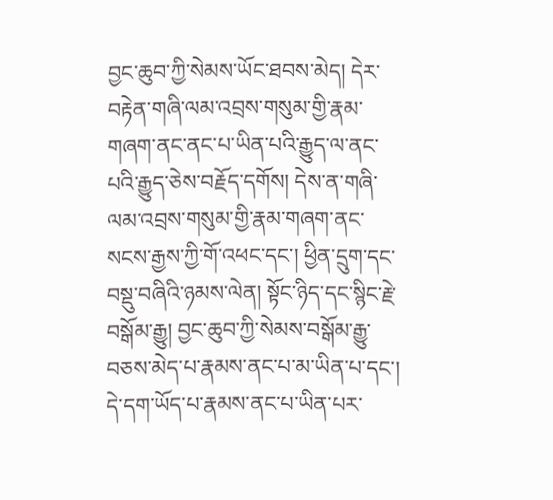བྱང་ཆུབ་ཀྱི་སེམས་ཡོང་ཐབས་མེད། དེར་བརྟེན་གཞི་ལམ་འབྲས་གསུམ་གྱི་རྣམ་གཞག་ནང་ནང་པ་ཡིན་པའི་རྒྱུད་ལ་ནང་པའི་རྒྱུད་ཅེས་བརྗོད་དགོས། དེས་ན་གཞི་ལམ་འབྲས་གསུམ་གྱི་རྣམ་གཞག་ནང་སངས་རྒྱས་ཀྱི་གོ་འཕང་དང་། ཕྱིན་དྲུག་དང་བསྡུ་བཞིའི་ཉམས་ལེན། སྟོང་ཉིད་དང་སྙིང་རྗེ་བསྒོམ་རྒྱུ། བྱང་ཆུབ་ཀྱི་སེམས་བསྒོམ་རྒྱུ་བཅས་མེད་པ་རྣམས་ནང་པ་མ་ཡིན་པ་དང་། དེ་དག་ཡོད་པ་རྣམས་ནང་པ་ཡིན་པར་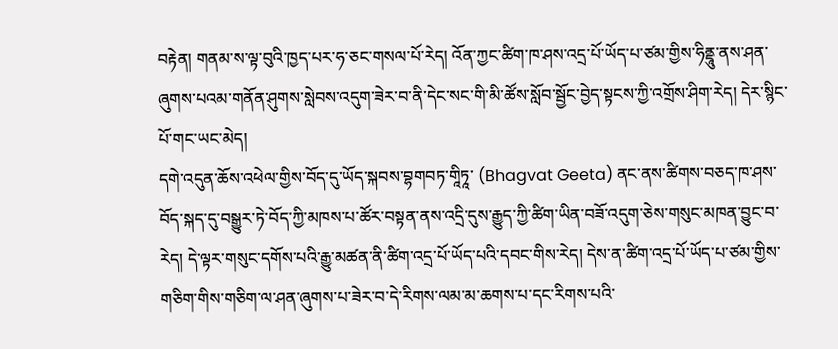བརྟེན། གནམ་ས་ལྟ་བུའི་ཁྱད་པར་ཧ་ཅང་གསལ་པོ་རེད། འོན་ཀྱང་ཚིག་ཁ་ཤས་འདྲ་པོ་ཡོད་པ་ཙམ་གྱིས་ཧིནྡཱུ་ནས་ཤན་ཞུགས་པའམ་གནོན་ཤུགས་སླེབས་འདུག་ཟེར་བ་ནི་དེང་སང་གི་མི་ཚོས་སློབ་སྦྱོང་བྱེད་སྟངས་ཀྱི་འགྲོས་ཤིག་རེད། དེར་སྙིང་པོ་གང་ཡང་མེད།
དགེ་འདུན་ཆོས་འཕེལ་གྱིས་བོད་དུ་ཡོད་སྐབས་བྷགབཏ་གཱིཏཱ་ (Bhagvat Geeta) ནང་ནས་ཚིགས་བཅད་ཁ་ཤས་བོད་སྐད་དུ་བསྒྱུར་ཏེ་བོད་ཀྱི་མཁས་པ་ཚོར་བསྟན་ནས་འདྲི་དུས་རྒྱུད་ཀྱི་ཚིག་ཡིན་བཟོ་འདུག་ཅེས་གསུང་མཁན་བྱུང་བ་རེད། དེ་ལྟར་གསུང་དགོས་པའི་རྒྱུ་མཚན་ནི་ཚིག་འདྲ་པོ་ཡོད་པའི་དབང་གིས་རེད། དེས་ན་ཚིག་འདྲ་པོ་ཡོད་པ་ཙམ་གྱིས་གཅིག་གིས་གཅིག་ལ་ཤན་ཞུགས་པ་ཟེར་བ་དེ་རིགས་ལམ་མ་ཆགས་པ་དང་རིགས་པའི་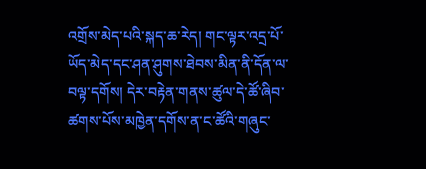འགྲོས་མེད་པའི་སྐད་ཆ་རེད། གང་ལྟར་འདྲ་པོ་ཡོད་མེད་དང་ཤན་ཤུགས་ཐེབས་མིན་ནི་དོན་ལ་བལྟ་དགོས། དེར་བརྟེན་གནས་ཚུལ་དེ་ཚོ་ཞིབ་ཚགས་པོས་མཁྱེན་དགོས་ན་ང་ཚོའི་གཞུང་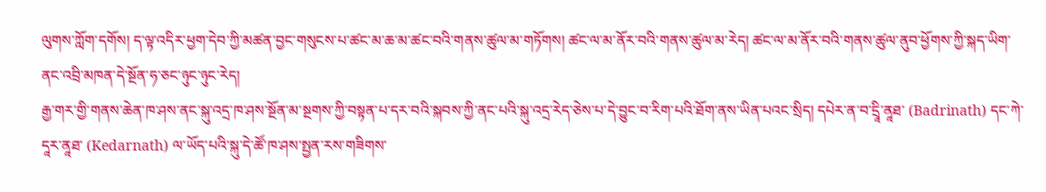ལུགས་ཀློག་དགོས། ད་ལྟ་འདིར་ཕྱག་དེབ་ཀྱི་མཚན་བྱང་གསུངས་པ་ཚང་མ་ཆ་མ་ཚང་བའི་གནས་ཚུལ་མ་གཏོགས། ཚང་ལ་མ་ནོར་བའི་གནས་ཚུལ་མ་རེད། ཚང་ལ་མ་ནོར་བའི་གནས་ཚུལ་ནུབ་ཕྱོགས་ཀྱི་སྐད་ཡིག་ནང་འབྲི་མཁན་དེ་སྔོན་ཧ་ཅང་ཉུང་ཉུང་རེད།
རྒྱ་གར་གྱི་གནས་ཆེན་ཁ་ཤས་ནང་སྐུ་འདྲ་ཁ་ཤས་སྔོན་མ་སྔགས་ཀྱི་བསྟན་པ་དར་བའི་སྐབས་ཀྱི་ནང་པའི་སྐུ་འདྲ་རེད་ཅེས་པ་དེ་བྱུང་བ་རིག་པའི་ཐོག་ནས་ཡིན་པའང་སྲིད། དཔེར་ན་བ་དྲཱི་ནཱཐ་ (Badrinath) དང་ཀེ་དཱར་ནཱཐ་ (Kedarnath) ལ་ཡོད་པའི་སྐུ་དེ་ཚོ་ཁ་ཤས་སྤྱན་རས་གཟིགས་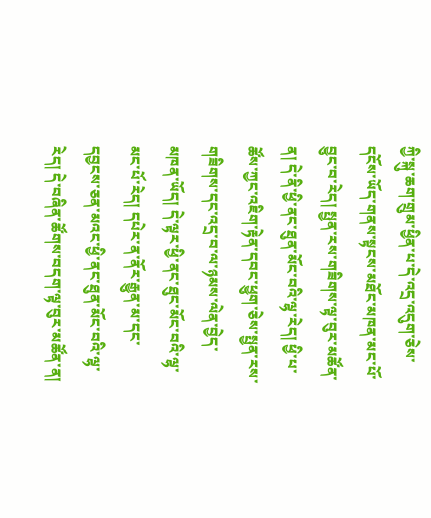ཀྱི་སྐུ་ཆག་གྲུམ་ཕྱིན་པ་དེ་འདྲ་འདུག་ཅེས་དངོས་ཡོད་གནས་སྟངས་མཐོང་མཁན་མང་པོ་བྱུང་བ་རེད། སྤྱན་རས་གཟིགས་ལྟ་བུར་མཚོན་ན། དེ་ནི་ཕྱི་ནང་ཐུན་མོང་བའི་ལྷ་རེད། ཕྱི་པ་ཚོས་ཀྱང་འཇིག་རྟེན་དབང་ཕྱུག་ཅེས་སྤྱན་རས་གཟིགས་དང་འདྲ་བ་ལ་ཉམས་ལེན་བྱེད་མཁན་ཡོད། དེ་ལྟར་ཕྱི་ནང་ཐུང་མོང་བའི་ལྷ་མང་པོ་རེད། དཔེར་ན་ནོར་རྒྱུན་མ་དང་དབྱངས་ཅན་མའང་ཕྱི་ནང་ཐུན་མོང་བའི་ལྷ་རེད། དེ་བཞིན་ཚོགས་བདག་ལྟ་བུར་མཚོན་ན།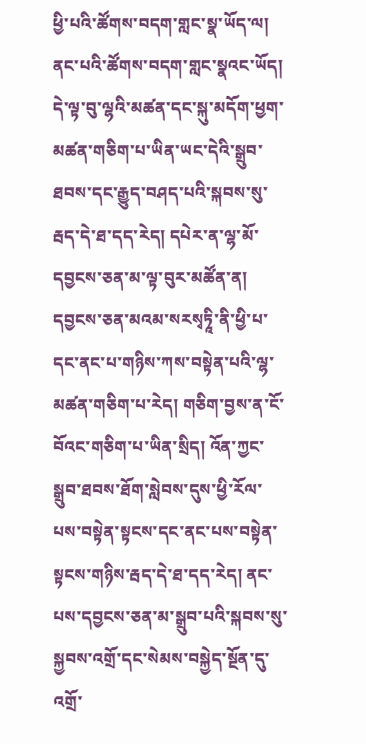ཕྱི་པའི་ཚོགས་བདག་གླང་སྣ་ཡོད་ལ། ནང་པའི་ཚོགས་བདག་གླང་སྣའང་ཡོད། དེ་ལྟ་བུ་ལྷའི་མཚན་དང་སྐུ་མདོག་ཕྱག་མཚན་གཅིག་པ་ཡིན་ཡང་དེའི་སྒྲུབ་ཐབས་དང་རྒྱུད་བཤད་པའི་སྐབས་སུ་རྦད་དེ་ཐ་དད་རེད། དཔེར་ན་ལྷ་མོ་དབྱངས་ཅན་མ་ལྟ་བུར་མཚོན་ན། དབྱངས་ཅན་མའམ་སརསྭཏཱི་ནི་ཕྱི་པ་དང་ནང་པ་གཉིས་ཀས་བསྟེན་པའི་ལྷ་མཚན་གཅིག་པ་རེད། གཅིག་བྱས་ན་ངོ་བོའང་གཅིག་པ་ཡིན་སྲིད། འོན་ཀྱང་སྒྲུབ་ཐབས་ཐོག་སླེབས་དུས་ཕྱི་རོལ་པས་བསྟེན་སྟངས་དང་ནང་པས་བསྟེན་སྟངས་གཉིས་རྦད་དེ་ཐ་དད་རེད། ནང་པས་དབྱངས་ཅན་མ་སྒྲུབ་པའི་སྐབས་སུ་སྐྱབས་འགྲོ་དང་སེམས་བསྐྱེད་སྔོན་དུ་འགྲོ་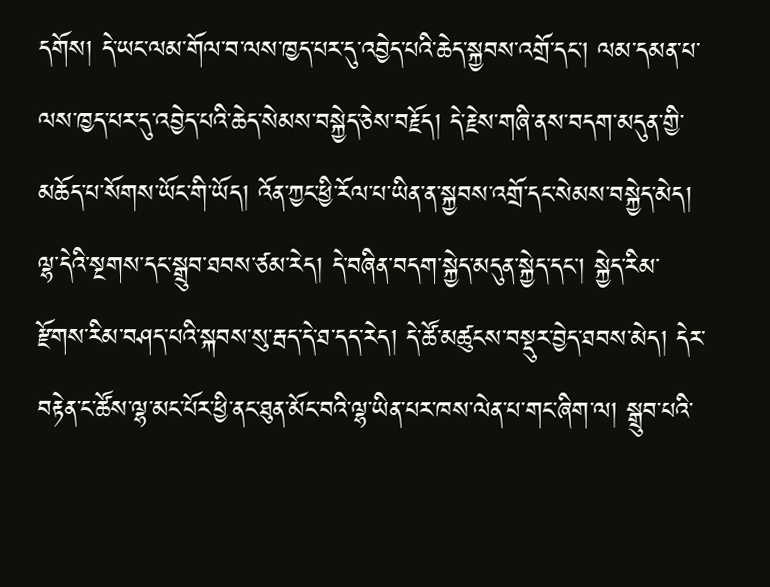དགོས། དེ་ཡང་ལམ་གོལ་བ་ལས་ཁྱད་པར་དུ་འབྱེད་པའི་ཆེད་སྐྱབས་འགྲོ་དང་། ལམ་དམན་པ་ལས་ཁྱད་པར་དུ་འབྱེད་པའི་ཆེད་སེམས་བསྐྱེད་ཅེས་བརྗོད། དེ་རྗེས་གཞི་ནས་བདག་མདུན་གྱི་མཆོད་པ་སོགས་ཡོང་གི་ཡོད། འོན་ཀྱང་ཕྱི་རོལ་པ་ཡིན་ན་སྐྱབས་འགྲོ་དང་སེམས་བསྐྱེད་མེད། ལྷ་དེའི་སྔགས་དང་སྒྲུབ་ཐབས་ཙམ་རེད། དེ་བཞིན་བདག་སྐྱེད་མདུན་སྐྱེད་དང་། སྐྱེད་རིམ་རྫོགས་རིམ་བཤད་པའི་སྐབས་སུ་རྦད་དེ་ཐ་དད་རེད། དེ་ཚོ་མཚུངས་བསྡུར་བྱེད་ཐབས་མེད། དེར་བརྟེན་ང་ཚོས་ལྷ་མང་པོར་ཕྱི་ནང་ཐུན་མོང་བའི་ལྷ་ཡིན་པར་ཁས་ལེན་པ་གང་ཞིག་ལ། སྒྲུབ་པའི་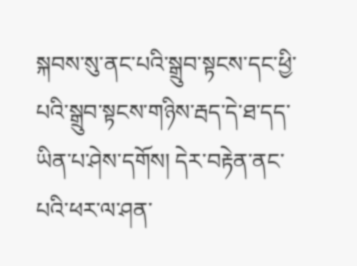སྐབས་སུ་ནང་པའི་སྒྲུབ་སྟངས་དང་ཕྱི་པའི་སྒྲུབ་སྟངས་གཉིས་རྦད་དེ་ཐ་དད་ཡིན་པ་ཤེས་དགོས། དེར་བརྟེན་ནང་པའི་ཕར་ལ་ཤན་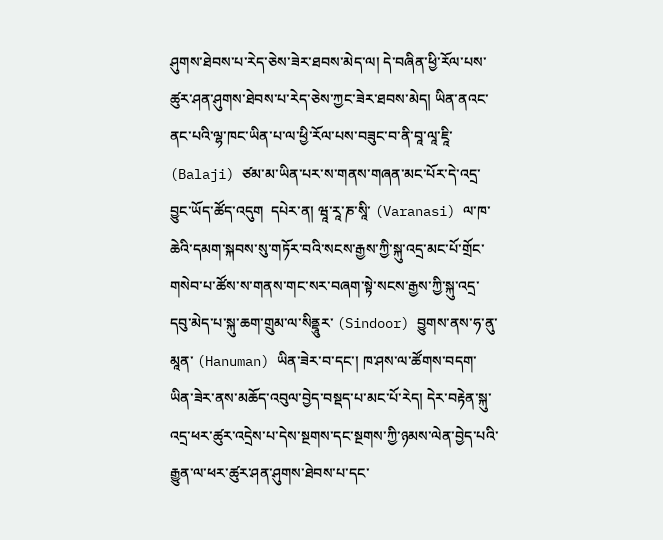ཤུགས་ཐེབས་པ་རེད་ཅེས་ཟེར་ཐབས་མེད་ལ། དེ་བཞིན་ཕྱི་རོལ་པས་ཚུར་ཤན་ཤུགས་ཐེབས་པ་རེད་ཅེས་ཀྱང་ཟེར་ཐབས་མེད། ཡིན་ནའང་ནང་པའི་ལྷ་ཁང་ཡིན་པ་ལ་ཕྱི་རོལ་པས་བཟུང་བ་ནི་བཱ་ལཱ་ཇཱི་ (Balaji) ཙམ་མ་ཡིན་པར་ས་གནས་གཞན་མང་པོར་དེ་འདྲ་བྱུང་ཡོད་ཚོད་འདུག  དཔེར་ན། ཝཱ་རཱ་ཎ་སཱི་ (Varanasi) ལ་ཁ་ཆེའི་དམག་སྐབས་སུ་གཏོར་བའི་སངས་རྒྱས་ཀྱི་སྐུ་འདྲ་མང་པོ་གྲོང་གསེབ་པ་ཚོས་ས་གནས་གང་སར་བཞག་སྟེ་སངས་རྒྱས་ཀྱི་སྐུ་འདྲ་དབུ་མེད་པ་སྐུ་ཆག་གྲུམ་ལ་སིནྡཱུར་ (Sindoor) བྱུགས་ནས་ཧ་ནུ་མཱན་ (Hanuman) ཡིན་ཟེར་བ་དང་། ཁ་ཤས་ལ་ཚོགས་བདག་ཡིན་ཟེར་ནས་མཆོད་འབུལ་བྱེད་བསྡད་པ་མང་པོ་རེད། དེར་བརྟེན་སྐུ་འདྲ་ཕར་ཚུར་འདྲེས་པ་དེས་སྔགས་དང་སྔགས་ཀྱི་ཉམས་ལེན་བྱེད་པའི་རྒྱུན་ལ་ཕར་ཚུར་ཤན་ཤུགས་ཐེབས་པ་དང་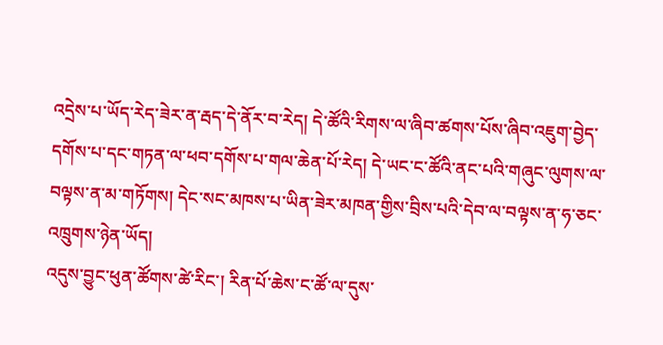འདྲེས་པ་ཡོད་རེད་ཟེར་ན་རྦད་དེ་ནོར་བ་རེད། དེ་ཚོའི་རིགས་ལ་ཞིབ་ཚགས་པོས་ཞིབ་འཇུག་བྱེད་དགོས་པ་དང་གཏན་ལ་ཕབ་དགོས་པ་གལ་ཆེན་པོ་རེད། དེ་ཡང་ང་ཚོའི་ནང་པའི་གཞུང་ལུགས་ལ་བལྟས་ན་མ་གཏོགས། དེང་སང་མཁས་པ་ཡིན་ཟེར་མཁན་གྱིས་བྲིས་པའི་དེབ་ལ་བལྟས་ན་ཧ་ཅང་འཁྲུགས་ཉེན་ཡོད།
འདུས་བྱུང་ཕུན་ཚོགས་ཚེ་རིང་། རིན་པོ་ཆེས་ང་ཚོ་ལ་དུས་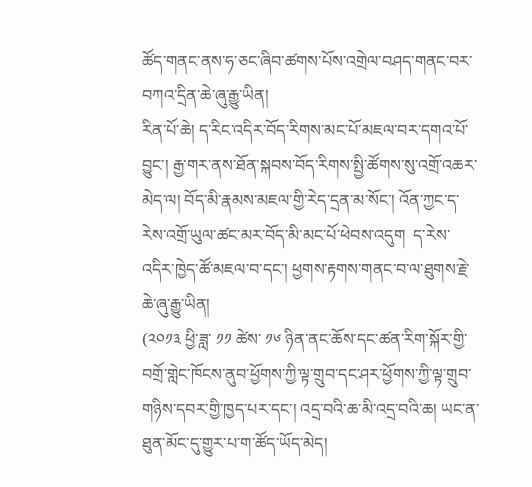ཚོད་གནང་ནས་ཧ་ཅང་ཞིབ་ཚགས་པོས་འགྲེལ་བཤད་གནང་བར་བཀའ་དྲིན་ཆེ་ཞུ་རྒྱུ་ཡིན།
རིན་པོ་ཆེ། ད་རིང་འདིར་བོད་རིགས་མང་པོ་མཇལ་བར་དགའ་པོ་བྱུང་། རྒྱ་གར་ནས་ཐོན་སྐབས་བོད་རིགས་སྤྱི་ཚོགས་སུ་འགྲོ་འཆར་མེད་ལ། བོད་མི་རྣམས་མཇལ་གྱི་རེད་དྲན་མ་སོང་། འོན་ཀྱང་ད་རེས་འགྲོ་ཡུལ་ཚང་མར་བོད་མི་མང་པོ་ཕེབས་འདུག  ད་རེས་འདིར་ཁྱེད་ཚོ་མཇལ་བ་དང་། ཕྱགས་རྟགས་གནང་བ་ལ་ཐུགས་རྗེ་ཆེ་ཞུ་རྒྱུ་ཡིན།
(༢༠༡༣ ཕྱི་ཟླ་ ༡༡ ཚེས་ ༡༦ ཉིན་ནང་ཆོས་དང་ཚན་རིག་སྐོར་གྱི་བགྲོ་གླེང་ཁོངས་ནུབ་ཕྱོགས་ཀྱི་ལྟ་གྲུབ་དང་ཤར་ཕྱོགས་ཀྱི་ལྟ་གྲུབ་གཉིས་དབར་གྱི་ཁྱད་པར་དང་། འདྲ་བའི་ཆ་མི་འདྲ་བའི་ཆ། ཡང་ན་ཐུན་མོང་དུ་གྱུར་པ་ག་ཚོད་ཡོད་མེད།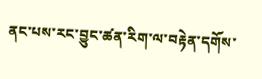ནང་པས་རང་བྱུང་ཚན་རིག་ལ་བརྟེན་དགོས་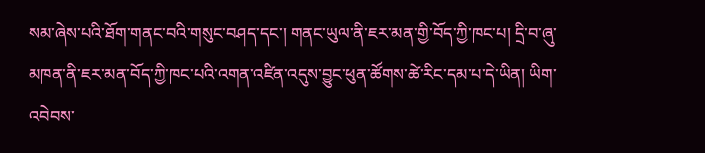སམ་ཞེས་པའི་ཐོག་གནང་བའི་གསུང་བཤད་དང་། གནང་ཡུལ་ནི་ཇར་མན་གྱི་བོད་ཀྱི་ཁང་པ། དྲི་བ་ཞུ་མཁན་ནི་ཇར་མན་བོད་ཀྱི་ཁང་པའི་འགན་འཛིན་འདུས་བྱུང་ཕུན་ཚོགས་ཚེ་རིང་དམ་པ་དེ་ཡིན། ཡིག་འབེབས་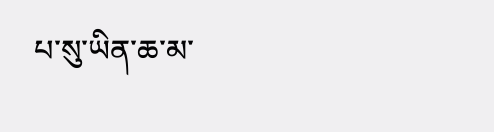པ་སུ་ཡིན་ཆ་མ་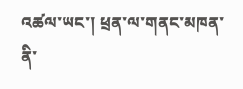འཚལ་ཡང་། ཕྲན་ལ་གནང་མཁན་ནི་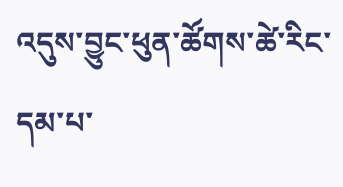འདུས་བྱུང་ཕུན་ཚོགས་ཚེ་རིང་དམ་པ་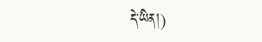དེ་ཡིན།)